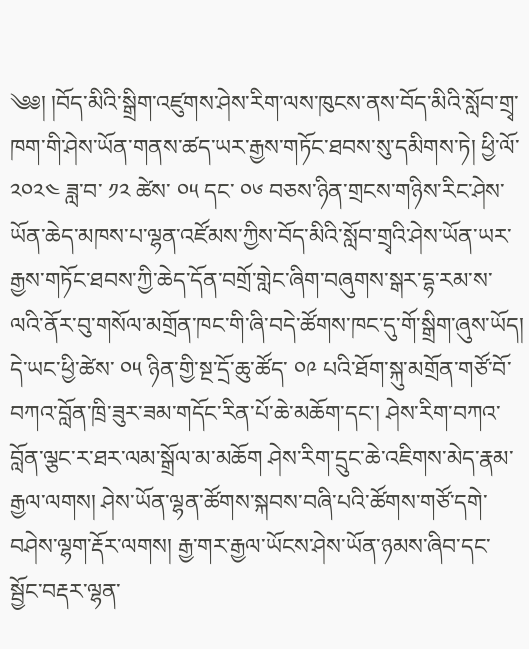༄༅། །བོད་མིའི་སྒྲིག་འཛུགས་ཤེས་རིག་ལས་ཁུངས་ནས་བོད་མིའི་སློབ་གྲྭ་ཁག་གི་ཤེས་ཡོན་གནས་ཚད་ཡར་རྒྱས་གཏོང་ཐབས་སུ་དམིགས་ཏེ། ཕྱི་ལོ་ ༢༠༢༤ ཟླ་བ་ ༡༢ ཚེས་ ༠༥ དང་ ༠༦ བཅས་ཉིན་གྲངས་གཉིས་རིང་ཤེས་ཡོན་ཆེད་མཁས་པ་ལྷན་འཛོམས་ཀྱིས་བོད་མིའི་སློབ་གྲྭའི་ཤེས་ཡོན་ཡར་རྒྱས་གཏོང་ཐབས་ཀྱི་ཆེད་དོན་བགྲོ་གླེང་ཞིག་བཞུགས་སྒར་དྷ་རམ་ས་ལའི་ནོར་བུ་གསོལ་མགྲོན་ཁང་གི་ཞི་བདེ་ཚོགས་ཁང་དུ་གོ་སྒྲིག་ཞུས་ཡོད།
དེ་ཡང་ཕྱི་ཚེས་ ༠༥ ཉིན་གྱི་སྔ་དྲོ་ཆུ་ཚོད་ ༠༩ པའི་ཐོག་སྐུ་མགྲོན་གཙོ་བོ་བཀའ་བློན་ཁྲི་ཟུར་ཟམ་གདོང་རིན་པོ་ཆེ་མཆོག་དང་། ཤེས་རིག་བཀའ་བློན་ལྕང་ར་ཐར་ལམ་སྒྲོལ་མ་མཆོག ཤེས་རིག་དྲུང་ཆེ་འཇིགས་མེད་རྣམ་རྒྱལ་ལགས། ཤེས་ཡོན་ལྷན་ཚོགས་སྐབས་བཞི་པའི་ཚོགས་གཙོ་དགེ་བཤེས་ལྷག་རྡོར་ལགས། རྒྱ་གར་རྒྱལ་ཡོངས་ཤེས་ཡོན་ཉམས་ཞིབ་དང་སྦྱོང་བརྡར་ལྷན་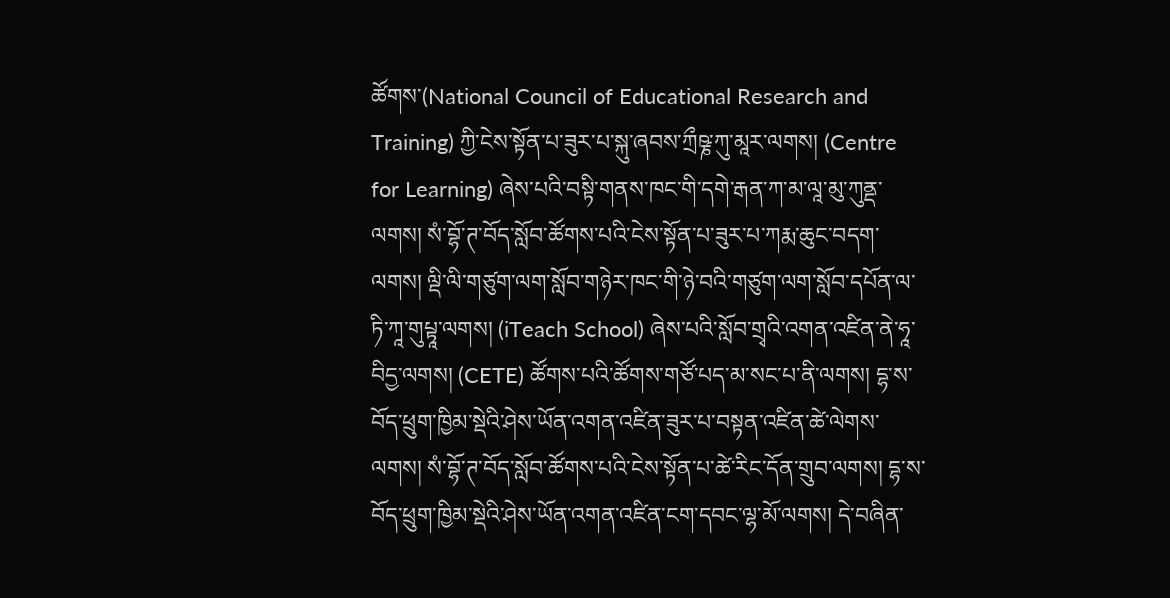ཚོགས་(National Council of Educational Research and Training) ཀྱི་ངེས་སྟོན་པ་ཟུར་པ་སྐུ་ཞབས་ཀྲྀཥྞ་ཀུ་མཱར་ལགས། (Centre for Learning) ཞེས་པའི་བསྟི་གནས་ཁང་གི་དགེ་རྒན་ཀ་མ་ལཱ་མུ་ཀུནྡ་ལགས། སཾ་བྷོ་ཊ་བོད་སློབ་ཚོགས་པའི་ངེས་སྟོན་པ་ཟུར་པ་ཀརྨ་ཆུང་བདག་ལགས། ལྡི་ལི་གཙུག་ལག་སློབ་གཉེར་ཁང་གི་ཉེ་བའི་གཙུག་ལག་སློབ་དཔོན་ལ་ཏི་ཀཱ་གུཔྟཱ་ལགས། (iTeach School) ཞེས་པའི་སློབ་གྲྭའི་འགན་འཛིན་ནེ་ཧཱ་བིདྱ་ལགས། (CETE) ཚོགས་པའི་ཚོགས་གཙོ་པད་མ་སང་པ་ནི་ལགས། དྷ་ས་བོད་ཕྲུག་ཁྱིམ་སྡེའི་ཤེས་ཡོན་འགན་འཛིན་ཟུར་པ་བསྟན་འཛིན་ཚེ་ལེགས་ལགས། སཾ་བྷོ་ཊ་བོད་སློབ་ཚོགས་པའི་ངེས་སྟོན་པ་ཚེ་རིང་དོན་གྲུབ་ལགས། དྷ་ས་བོད་ཕྲུག་ཁྱིམ་སྡེའི་ཤེས་ཡོན་འགན་འཛིན་ངག་དབང་ལྷ་མོ་ལགས། དེ་བཞིན་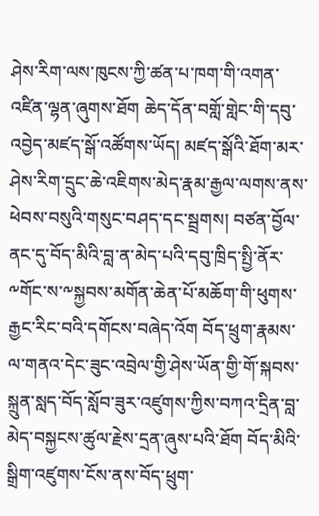ཤེས་རིག་ལས་ཁུངས་ཀྱི་ཚན་པ་ཁག་གི་འགན་འཛིན་ལྷན་ཞུགས་ཐོག ཆེད་དོན་བགློ་གླེང་གི་དབུ་འབྱེད་མཛད་སྒོ་འཚོགས་ཡོད། མཛད་སྒོའི་ཐོག་མར་ཤེས་རིག་དྲུང་ཆེ་འཇིགས་མེད་རྣམ་རྒྱལ་ལགས་ནས་ཕེབས་བསུའི་གསུང་བཤད་དང་སྦྲགས། བཙན་བྱོལ་ནང་དུ་བོད་མིའི་བླ་ན་མེད་པའི་དབུ་ཁྲིད་སྤྱི་ནོར་༸གོང་ས་༸སྐྱབས་མགོན་ཆེན་པོ་མཆོག་གི་ཕུགས་རྒྱང་རིང་བའི་དགོངས་བཞེད་འོག བོད་ཕྲུག་རྣམས་ལ་གནའ་དེང་ཟུང་འབྲེལ་གྱི་ཤེས་ཡོན་གྱི་གོ་སྐབས་སྐྲུན་སླད་བོད་སློབ་ཟུར་འཛུགས་ཀྱིས་བཀའ་དྲིན་བླ་མེད་བསྐྱངས་ཚུལ་རྗེས་དྲན་ཞུས་པའི་ཐོག བོད་མིའི་སྒྲིག་འཛུགས་ངོས་ནས་བོད་ཕྲུག་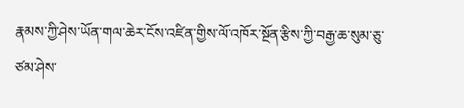རྣམས་ཀྱི་ཤེས་ཡོན་གལ་ཆེར་ངོས་འཛིན་གྱིས་ལོ་འཁོར་སྔོན་རྩིས་ཀྱི་བརྒྱ་ཆ་སུམ་ཅུ་ཙམ་ཤེས་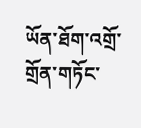ཡོན་ཐོག་འགྲོ་གྲོན་གཏོང་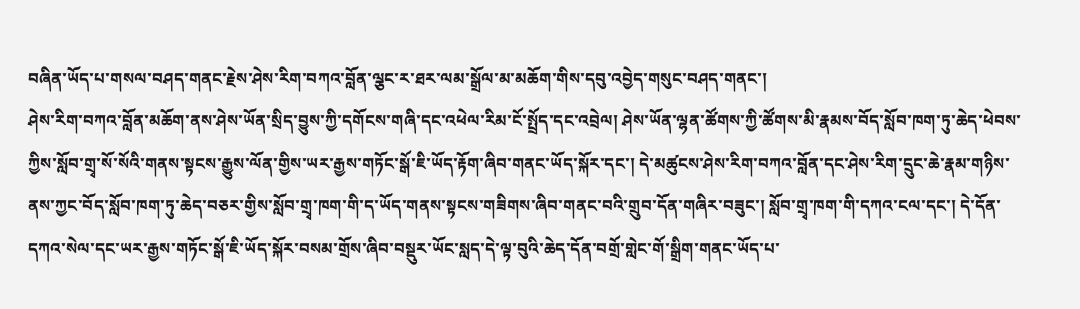བཞིན་ཡོད་པ་གསལ་བཤད་གནང་རྗེས་ཤེས་རིག་བཀའ་བློན་ལྕང་ར་ཐར་ལམ་སྒྲོལ་མ་མཆོག་གིས་དབུ་འབྱེད་གསུང་བཤད་གནང་།
ཤེས་རིག་བཀའ་བློན་མཆོག་ནས་ཤེས་ཡོན་སྲིད་བྱུས་ཀྱི་དགོངས་གཞི་དང་འཕེལ་རིམ་ངོ་སྤྲོད་དང་འབྲེལ། ཤེས་ཡོན་ལྷན་ཚོགས་ཀྱི་ཚོགས་མི་རྣམས་བོད་སློབ་ཁག་ཏུ་ཆེད་ཕེབས་ཀྱིས་སློབ་གྲྭ་སོ་སོའི་གནས་སྟངས་རྒྱུས་ལོན་གྱིས་ཡར་རྒྱས་གཏོང་སྒོ་ཇི་ཡོད་རྟོག་ཞིབ་གནང་ཡོད་སྐོར་དང་། དེ་མཚུངས་ཤེས་རིག་བཀའ་བློན་དང་ཤེས་རིག་དྲུང་ཆེ་རྣམ་གཉིས་ནས་ཀྱང་བོད་སློབ་ཁག་ཏུ་ཆེད་བཅར་གྱིས་སློབ་གྲྭ་ཁག་གི་ད་ཡོད་གནས་སྟངས་གཟིགས་ཞིབ་གནང་བའི་གྲུབ་དོན་གཞིར་བཟུང་། སློབ་གྲྭ་ཁག་གི་དཀའ་ངལ་དང་། དེ་དོན་དཀའ་སེལ་དང་ཡར་རྒྱས་གཏོང་སྒོ་ཇི་ཡོད་སྐོར་བསམ་གྲོས་ཞིབ་བསྡུར་ཡོང་སླད་དེ་ལྟ་བུའི་ཆེད་དོན་བགྲོ་གླེང་གོ་སྒྲིག་གནང་ཡོད་པ་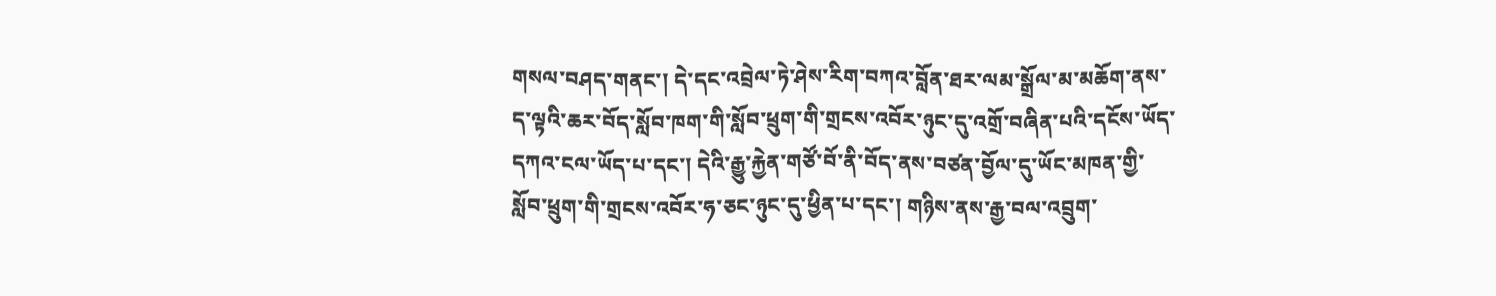གསལ་བཤད་གནང་། དེ་དང་འབྲེལ་ཏེ་ཤེས་རིག་བཀའ་བློན་ཐར་ལམ་སྒྲོལ་མ་མཆོག་ནས་ད་ལྟའི་ཆར་བོད་སློབ་ཁག་གི་སློབ་ཕྲུག་གི་གྲངས་འབོར་ཉུང་དུ་འགྲོ་བཞིན་པའི་དངོས་ཡོད་དཀའ་ངལ་ཡོད་པ་དང་། དེའི་རྒྱུ་རྐྱེན་གཙོ་བོ་ནི་བོད་ནས་བཙན་བྱོལ་དུ་ཡོང་མཁན་གྱི་སློབ་ཕྲུག་གི་གྲངས་འབོར་ཧ་ཅང་ཉུང་དུ་ཕྱིན་པ་དང་། གཉིས་ནས་རྒྱ་བལ་འབྲུག་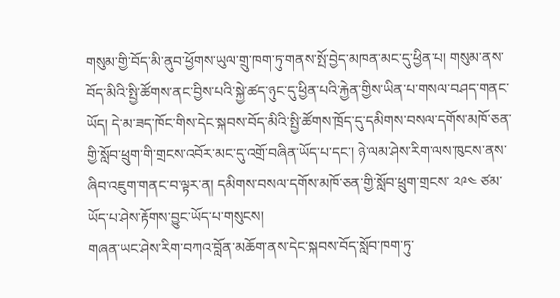གསུམ་གྱི་བོད་མི་ནུབ་ཕྱོགས་ཡུལ་གྲུ་ཁག་ཏུ་གནས་སྤོ་བྱེད་མཁན་མང་དུ་ཕྱིན་པ། གསུམ་ནས་བོད་མིའི་སྤྱི་ཚོགས་ནང་བྱིས་པའི་སྐྱེ་ཚད་ཉུང་དུ་ཕྱིན་པའི་རྐྱེན་གྱིས་ཡིན་པ་གསལ་བཤད་གནང་ཡོད། དེ་མ་ཟད་ཁོང་གིས་དེང་སྐབས་བོད་མིའི་སྤྱི་ཚོགས་ཁྲོད་དུ་དམིགས་བསལ་དགོས་མཁོ་ཅན་གྱི་སློབ་ཕྲུག་གི་གྲངས་འབོར་མང་དུ་འགྲོ་བཞིན་ཡོད་པ་དང་། ཉེ་ལམ་ཤེས་རིག་ལས་ཁུངས་ནས་ཞིབ་འཇུག་གནང་བ་ལྟར་ན། དམིགས་བསལ་དགོས་མཁོ་ཅན་གྱི་སློབ་ཕྲུག་གྲངས་ ༢༩༤ ཙམ་ཡོད་པ་ཤེས་རྟོགས་བྱུང་ཡོད་པ་གསུངས།
གཞན་ཡང་ཤེས་རིག་བཀའ་བློན་མཆོག་ནས་དེང་སྐབས་བོད་སློབ་ཁག་ཏུ་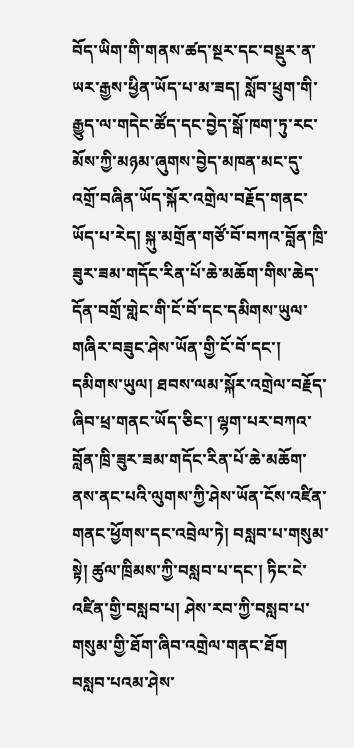བོད་ཡིག་གི་གནས་ཚད་སྔར་དང་བསྡུར་ན་ཡར་རྒྱས་ཕྱིན་ཡོད་པ་མ་ཟད། སློབ་ཕྲུག་གི་རྒྱུད་ལ་གདེང་ཚོད་དང་བྱེད་སྒོ་ཁག་ཏུ་རང་མོས་ཀྱི་མཉམ་ཞུགས་བྱེད་མཁན་མང་དུ་འགྲོ་བཞིན་ཡོད་སྐོར་འགྲེལ་བརྗོད་གནང་ཡོད་པ་རེད། སྐུ་མགྲོན་གཙོ་བོ་བཀའ་བློན་ཁྲི་ཟུར་ཟམ་གདོང་རིན་པོ་ཆེ་མཆོག་གིས་ཆེད་དོན་བགྲོ་གླེང་གི་ངོ་བོ་དང་དམིགས་ཡུལ་གཞིར་བཟུང་ཤེས་ཡོན་གྱི་ངོ་བོ་དང་། དམིགས་ཡུལ། ཐབས་ལམ་སྐོར་འགྲེལ་བརྗོད་ཞིབ་ཕྲ་གནང་ཡོད་ཅིང་། ལྷག་པར་བཀའ་བློན་ཁྲི་ཟུར་ཟམ་གདོང་རིན་པོ་ཆེ་མཆོག་ནས་ནང་པའི་ལུགས་ཀྱི་ཤེས་ཡོན་ངོས་འཛིན་གནང་ཕྱོགས་དང་འབྲེལ་ཏེ། བསླབ་པ་གསུམ་སྟེ། ཚུལ་ཁྲིམས་ཀྱི་བསླབ་པ་དང་། ཏིང་ངེ་འཛིན་གྱི་བསླབ་པ། ཤེས་རབ་ཀྱི་བསླབ་པ་གསུམ་གྱི་ཐོག་ཞིབ་འགྲེལ་གནང་ཐོག བསླབ་པའམ་ཤེས་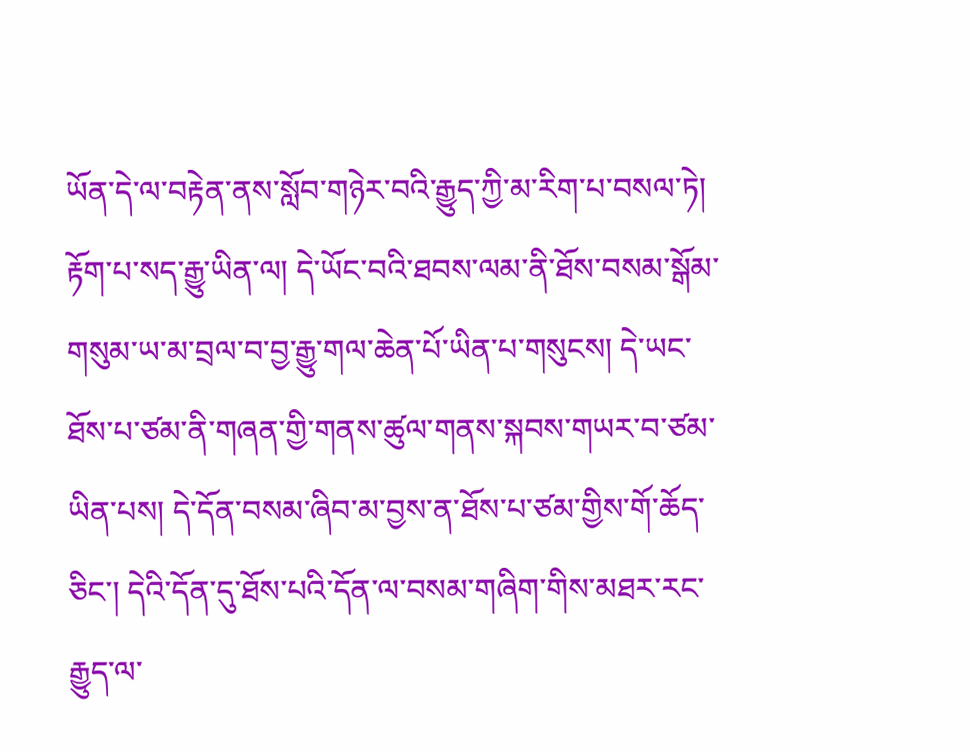ཡོན་དེ་ལ་བརྟེན་ནས་སློབ་གཉེར་བའི་རྒྱུད་ཀྱི་མ་རིག་པ་བསལ་ཏེ། རྟོག་པ་སད་རྒྱུ་ཡིན་ལ། དེ་ཡོང་བའི་ཐབས་ལམ་ནི་ཐོས་བསམ་སྒོམ་གསུམ་ཡ་མ་བྲལ་བ་བྱ་རྒྱུ་གལ་ཆེན་པོ་ཡིན་པ་གསུངས། དེ་ཡང་ཐོས་པ་ཙམ་ནི་གཞན་གྱི་གནས་ཚུལ་གནས་སྐབས་གཡར་བ་ཙམ་ཡིན་པས། དེ་དོན་བསམ་ཞིབ་མ་བྱས་ན་ཐོས་པ་ཙམ་གྱིས་གོ་ཆོད་ཅིང་། དེའི་དོན་དུ་ཐོས་པའི་དོན་ལ་བསམ་གཞིག་གིས་མཐར་རང་རྒྱུད་ལ་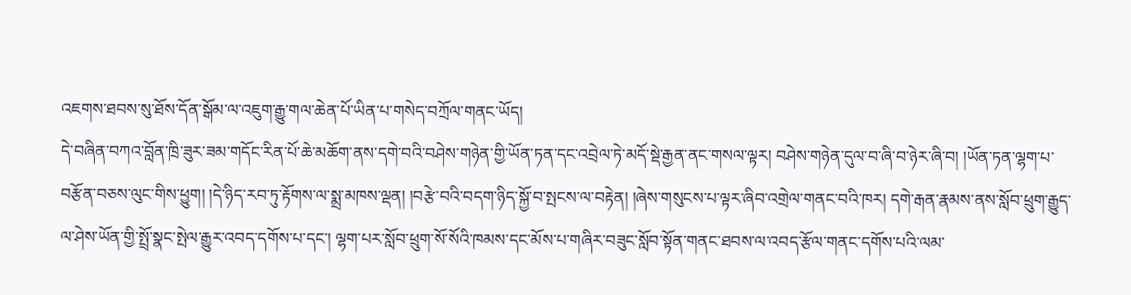འཇགས་ཐབས་སུ་ཐོས་དོན་སྒོམ་ལ་འཇུག་རྒྱུ་གལ་ཆེན་པོ་ཡིན་པ་གསེད་བཀྲོལ་གནང་ཡོད།
དེ་བཞིན་བཀའ་བློན་ཁྲི་ཟུར་ཟམ་གདོང་རིན་པོ་ཆེ་མཆོག་ནས་དགེ་བའི་བཤེས་གཉེན་གྱི་ཡོན་ཏན་དང་འབྲེལ་ཏེ་མདོ་སྡེ་རྒྱན་ནང་གསལ་ལྟར། བཤེས་གཉེན་དུལ་བ་ཞི་བ་ཉེར་ཞི་བ། །ཡོན་ཏན་ལྷག་པ་བརྩོན་བཅས་ལུང་གིས་ཕྱུག། །དེ་ཉིད་རབ་ཏུ་རྟོགས་ལ་སྨྲ་མཁས་ལྡན། །བརྩེ་བའི་བདག་ཉིད་སྐྱོ་བ་སྤངས་ལ་བརྟེན། །ཞེས་གསུངས་པ་ལྟར་ཞིབ་འགྲེལ་གནང་བའི་ཁར། དགེ་རྒན་རྣམས་ནས་སློབ་ཕྲུག་རྒྱུད་ལ་ཤེས་ཡོན་གྱི་སྤྲོ་སྣང་སྤེལ་རྒྱུར་འབད་དགོས་པ་དང་། ལྷག་པར་སློབ་ཕྲུག་སོ་སོའི་ཁམས་དང་མོས་པ་གཞིར་བཟུང་སློབ་སྟོན་གནང་ཐབས་ལ་འབད་རྩོལ་གནང་དགོས་པའི་ལམ་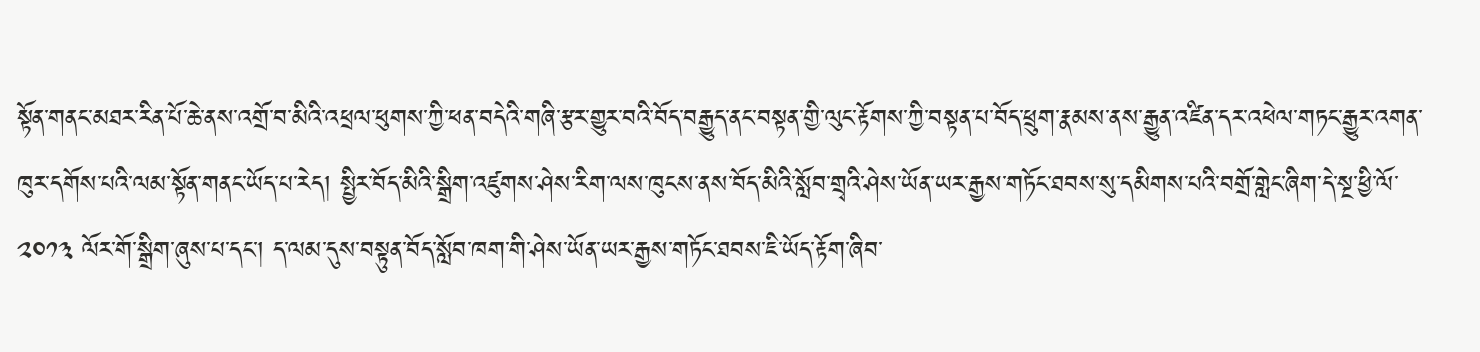སྟོན་གནང་མཐར་རིན་པོ་ཆེ་ནས་འགྲོ་བ་མིའི་འཕྲལ་ཕུགས་ཀྱི་ཕན་བདེའི་གཞི་རྩར་གྱུར་བའི་བོད་བརྒྱུད་ནང་བསྟན་གྱི་ལུང་རྟོགས་ཀྱི་བསྟན་པ་བོད་ཕྲུག་རྣམས་ནས་རྒྱུན་འཛིན་དར་འཕེལ་གཏང་རྒྱུར་འགན་ཁུར་དགོས་པའི་ལམ་སྟོན་གནང་ཡོད་པ་རེད། སྤྱིར་བོད་མིའི་སྒྲིག་འཛུགས་ཤེས་རིག་ལས་ཁུངས་ནས་བོད་མིའི་སློབ་གྲྭའི་ཤེས་ཡོན་ཡར་རྒྱས་གཏོང་ཐབས་སུ་དམིགས་པའི་བགྲོ་གླེང་ཞིག་དེ་སྔ་ཕྱི་ལོ་ ༢༠༡༣ ལོར་གོ་སྒྲིག་ཞུས་པ་དང་། ད་ལམ་དུས་བསྟུན་བོད་སློབ་ཁག་གི་ཤེས་ཡོན་ཡར་རྒྱས་གཏོང་ཐབས་ཇི་ཡོད་རྟོག་ཞིབ་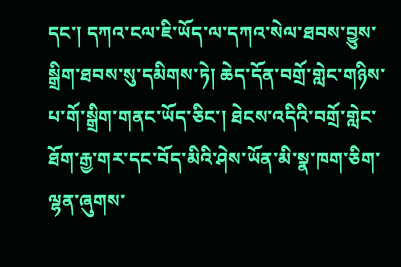དང་། དཀའ་ངལ་ཇི་ཡོད་ལ་དཀའ་སེལ་ཐབས་བྱུས་སྒྲིག་ཐབས་སུ་དམིགས་ཏེ། ཆེད་དོན་བགྲོ་གླེང་གཉིས་པ་གོ་སྒྲིག་གནང་ཡོད་ཅིང་། ཐེངས་འདིའི་བགྲོ་གླེང་ཐོག་རྒྱ་གར་དང་བོད་མིའི་ཤེས་ཡོན་མི་སྣ་ཁག་ཅིག་ལྷན་ཞུགས་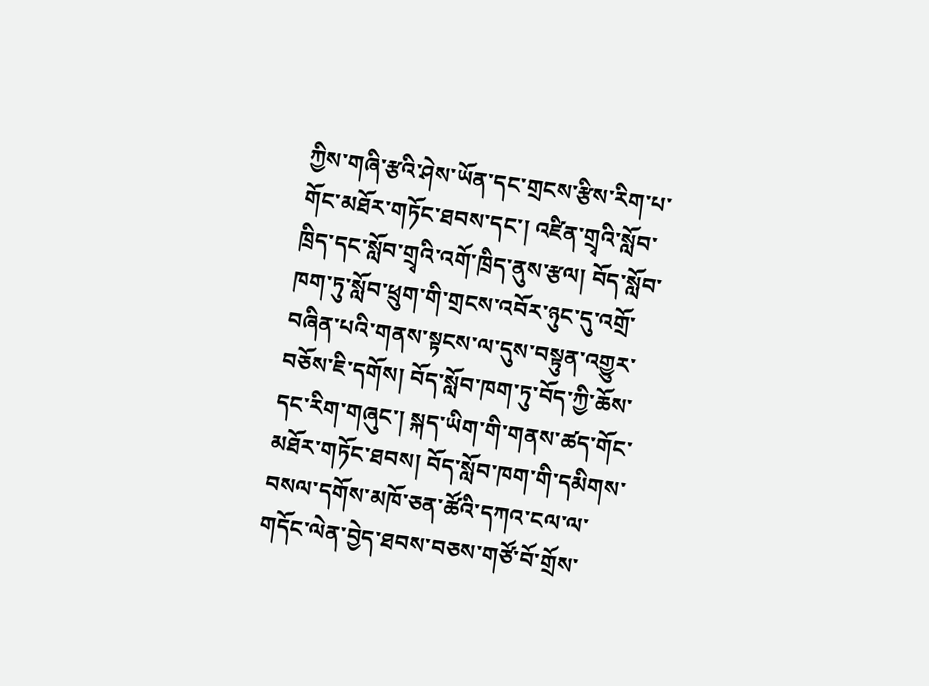ཀྱིས་གཞི་རྩའི་ཤེས་ཡོན་དང་གྲངས་རྩིས་རིག་པ་གོང་མཐོར་གཏོང་ཐབས་དང་། འཛིན་གྲྭའི་སློབ་ཁྲིད་དང་སློབ་གྲྭའི་འགོ་ཁྲིད་ནུས་རྩལ། བོད་སློབ་ཁག་ཏུ་སློབ་ཕྲུག་གི་གྲངས་འབོར་ཉུང་དུ་འགྲོ་བཞིན་པའི་གནས་སྟངས་ལ་དུས་བསྟུན་འགྱུར་བཅོས་ཇི་དགོས། བོད་སློབ་ཁག་ཏུ་བོད་ཀྱི་ཆོས་དང་རིག་གཞུང་། སྐད་ཡིག་གི་གནས་ཚད་གོང་མཐོར་གཏོང་ཐབས། བོད་སློབ་ཁག་གི་དམིགས་བསལ་དགོས་མཁོ་ཅན་ཚོའི་དཀའ་ངལ་ལ་གདོང་ལེན་བྱེད་ཐབས་བཅས་གཙོ་བོ་གྲོས་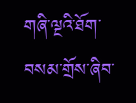གཞི་ལྔའི་ཐོག་བསམ་གྲོས་ཞིབ་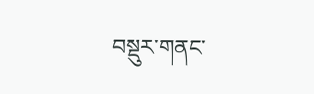བསྡུར་གནང་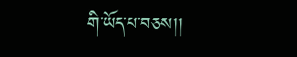གི་ཡོད་པ་བཅས།།